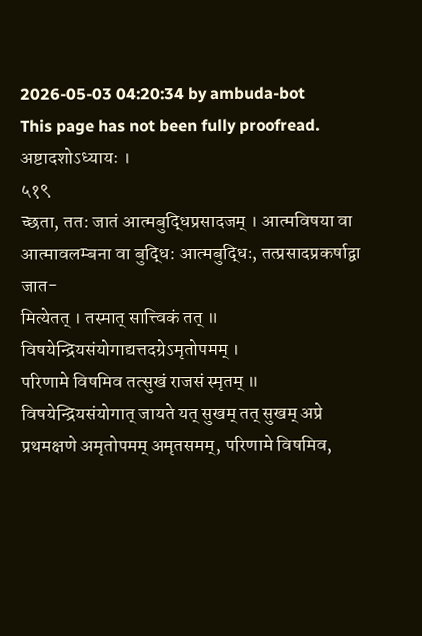2026-05-03 04:20:34 by ambuda-bot
This page has not been fully proofread.
अष्टादशोऽध्यायः ।
५१९
च्छता, तत: जातं आत्मबुद्धिप्रसादजम् । आत्मविषया वा
आत्मावलम्बना वा बुद्धि: आत्मबुद्धिः, तत्प्रसादप्रकर्षाद्वा जात-
मित्येतत् । तस्मात् सात्त्विकं तत् ॥
विषयेन्द्रियसंयोगाद्यत्तदग्रेऽमृतोपमम् ।
परिणामे विषमिव तत्सुखं राजसं स्मृतम् ॥
विषयेन्द्रियसंयोगात् जायते यत् सुखम् तत् सुखम् अप्रे
प्रथमक्षणे अमृतोपमम् अमृतसमम्, परिणामे विषमिव,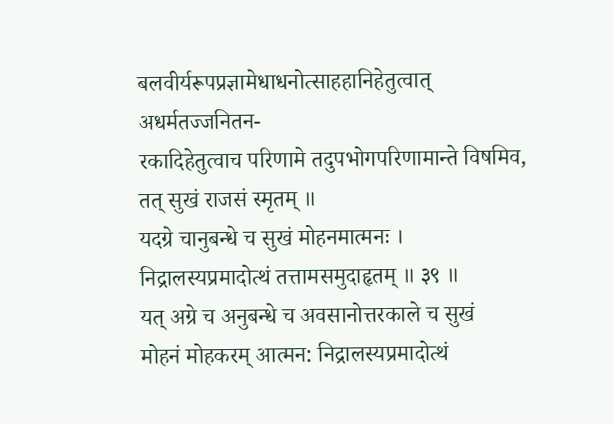बलवीर्यरूपप्रज्ञामेधाधनोत्साहहानिहेतुत्वात् अधर्मतज्जनितन-
रकादिहेतुत्वाच परिणामे तदुपभोगपरिणामान्ते विषमिव,
तत् सुखं राजसं स्मृतम् ॥
यदग्रे चानुबन्धे च सुखं मोहनमात्मनः ।
निद्रालस्यप्रमादोत्थं तत्तामसमुदाहृतम् ॥ ३९ ॥
यत् अग्रे च अनुबन्धे च अवसानोत्तरकाले च सुखं
मोहनं मोहकरम् आत्मन: निद्रालस्यप्रमादोत्थं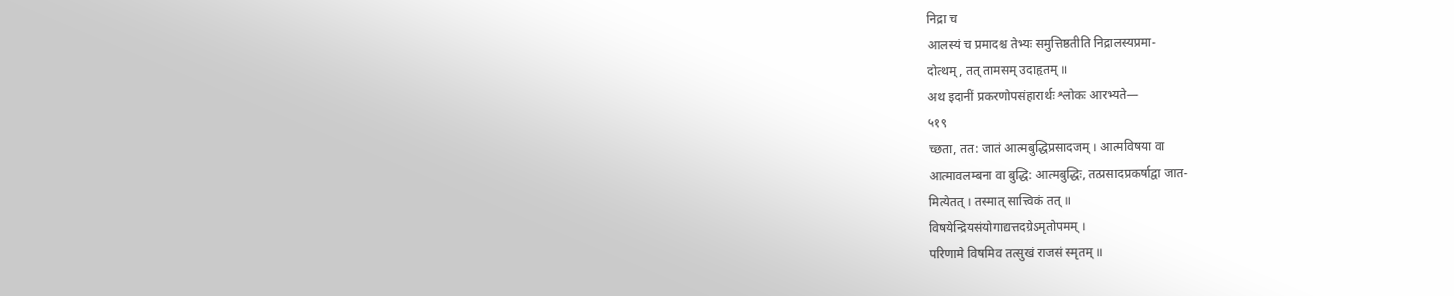निद्रा च
आलस्यं च प्रमादश्च तेभ्यः समुत्तिष्ठतीति निद्रालस्यप्रमा-
दोत्थम्, तत् तामसम् उदाहृतम् ॥
अथ इदानीं प्रकरणोपसंहारार्थः श्लोकः आरभ्यते—
५१९
च्छता, तत: जातं आत्मबुद्धिप्रसादजम् । आत्मविषया वा
आत्मावलम्बना वा बुद्धि: आत्मबुद्धिः, तत्प्रसादप्रकर्षाद्वा जात-
मित्येतत् । तस्मात् सात्त्विकं तत् ॥
विषयेन्द्रियसंयोगाद्यत्तदग्रेऽमृतोपमम् ।
परिणामे विषमिव तत्सुखं राजसं स्मृतम् ॥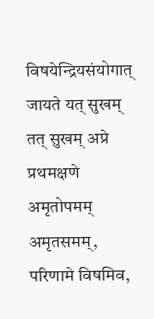विषयेन्द्रियसंयोगात् जायते यत् सुखम् तत् सुखम् अप्रे
प्रथमक्षणे अमृतोपमम् अमृतसमम्, परिणामे विषमिव,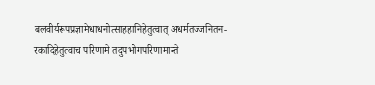बलवीर्यरूपप्रज्ञामेधाधनोत्साहहानिहेतुत्वात् अधर्मतज्जनितन-
रकादिहेतुत्वाच परिणामे तदुपभोगपरिणामान्ते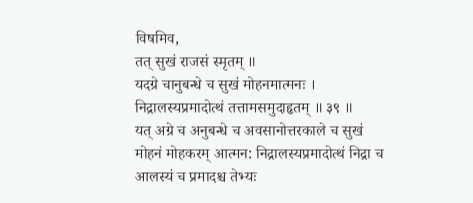विषमिव,
तत् सुखं राजसं स्मृतम् ॥
यदग्रे चानुबन्धे च सुखं मोहनमात्मनः ।
निद्रालस्यप्रमादोत्थं तत्तामसमुदाहृतम् ॥ ३९ ॥
यत् अग्रे च अनुबन्धे च अवसानोत्तरकाले च सुखं
मोहनं मोहकरम् आत्मन: निद्रालस्यप्रमादोत्थं निद्रा च
आलस्यं च प्रमादश्च तेभ्यः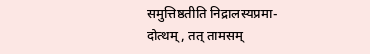समुत्तिष्ठतीति निद्रालस्यप्रमा-
दोत्थम्, तत् तामसम्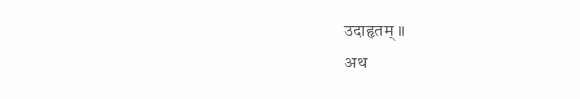उदाहृतम् ॥
अथ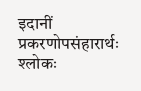इदानीं प्रकरणोपसंहारार्थः श्लोकः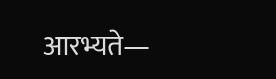आरभ्यते—